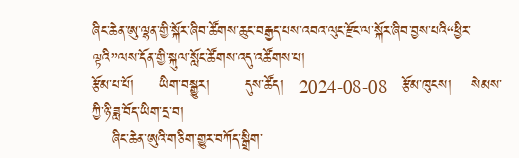ཞིང་ཆེན་ཨུ་ལྷན་གྱི་སྐོར་ཞིབ་ཚོགས་ཆུང་བརྒྱད་པས་འབའ་ལུང་རྫོང་ལ་སྐོར་ཞིབ་བྱས་པའི“ཕྱིར་ལྟའི”ལས་དོན་གྱི་སྐུལ་སློང་ཚོགས་འདུ་འཚོགས་པ།
རྩོམ་པ་པོ།     ཡིག་བསྒྱུར།       དུས་ཚོད།   2024-08-08   རྩོམ་ཁུངས།    སེམས་ཀྱི་ཉི་ཟླ་བོད་ཡིག་དྲ་བ།
    ཞིང་ཆེན་ཨུའི་གཅིག་གྱུར་བཀོད་སྒྲིག་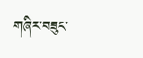གཞིར་བཟུང་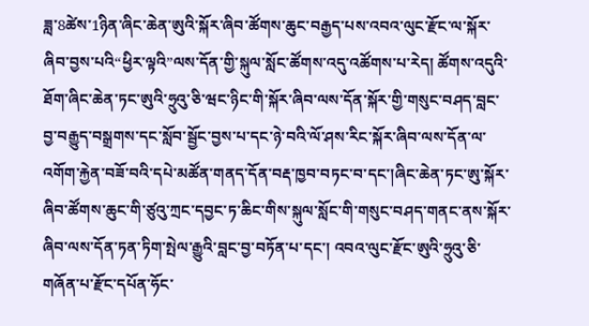ཟླ་8ཚེས་1ཉིན་ཞིང་ཆེན་ཨུའི་སྐོར་ཞིབ་ཚོགས་ཆུང་བརྒྱད་པས་འབའ་ལུང་རྫོང་ལ་སྐོར་ཞིབ་བྱས་པའི“ཕྱིར་ལྟའི”ལས་དོན་གྱི་སྐུལ་སློང་ཚོགས་འདུ་འཚོགས་པ་རེད། ཚོགས་འདུའི་ཐོག་ཞིང་ཆེན་ཏང་ཨུའི་ཧྲུའུ་ཅི་ཝང་ཉིང་གི་སྐོར་ཞིབ་ལས་དོན་སྐོར་གྱི་གསུང་བཤད་བླང་བྱ་བརྒྱུད་བསྒྲགས་དང་སློབ་སྦྱོང་བྱས་པ་དང་ཉེ་བའི་ལོ་ཤས་རིང་སྐོར་ཞིབ་ལས་དོན་ལ་འགོག་རྐྱེན་བཟོ་བའི་དཔེ་མཚོན་གནད་དོན་བརྡ་ཁྱབ་བཏང་བ་དང་།ཞིང་ཆེན་ཏང་ཨུ་སྐོར་ཞིབ་ཚོགས་ཆུང་གི་ཙུའུ་ཀྲང་དབྱང་ཏ་ཆིང་གིས་སྐུལ་སློང་གི་གསུང་བཤད་གནང་ནས་སྐོར་ཞིབ་ལས་དོན་ཏན་ཏིག་སྤེལ་རྒྱུའི་བླང་བྱ་བཏོན་པ་དང་། འབའ་ལུང་རྫོང་ཨུའི་ཧྲུའུ་ཅི་གཞོན་པ་རྫོང་དཔོན་ཧོང་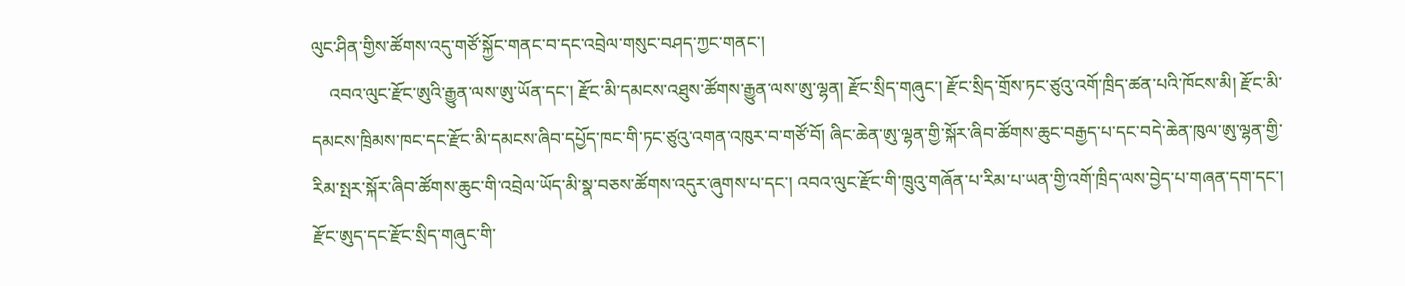ལུང་ཤིན་གྱིས་ཚོགས་འདུ་གཙོ་སྐྱོང་གནང་བ་དང་འབྲེལ་གསུང་བཤད་ཀྱང་གནང་།
    འབའ་ལུང་རྫོང་ཨུའི་རྒྱུན་ལས་ཨུ་ཡོན་དང་། རྫོང་མི་དམངས་འཐུས་ཚོགས་རྒྱུན་ལས་ཨུ་ལྷན། རྫོང་སྲིད་གཞུང་། རྫོང་སྲིད་གྲོས་ཏང་ཙུའུ་འགོ་ཁྲིད་ཚན་པའི་ཁོངས་མི། རྫོང་མི་དམངས་ཁྲིམས་ཁང་དང་རྫོང་མི་དམངས་ཞིབ་དཔྱོད་ཁང་གི་ཏང་ཙུའུ་འགན་འཁུར་བ་གཙོ་བོ། ཞིང་ཆེན་ཨུ་ལྷན་གྱི་སྐོར་ཞིབ་ཚོགས་ཆུང་བརྒྱད་པ་དང་བདེ་ཆེན་ཁུལ་ཨུ་ལྷན་གྱི་རིམ་སྤར་སྐོར་ཞིབ་ཚོགས་ཆུང་གི་འབྲེལ་ཡོད་མི་སྣ་བཅས་ཚོགས་འདུར་ཞུགས་པ་དང་། འབའ་ལུང་རྫོང་གི་ཁྲུའུ་གཞོན་པ་རིམ་པ་ཡན་གྱི་འགོ་ཁྲིད་ལས་བྱེད་པ་གཞན་དག་དང་། རྫོང་ཨུད་དང་རྫོང་སྲིད་གཞུང་གི་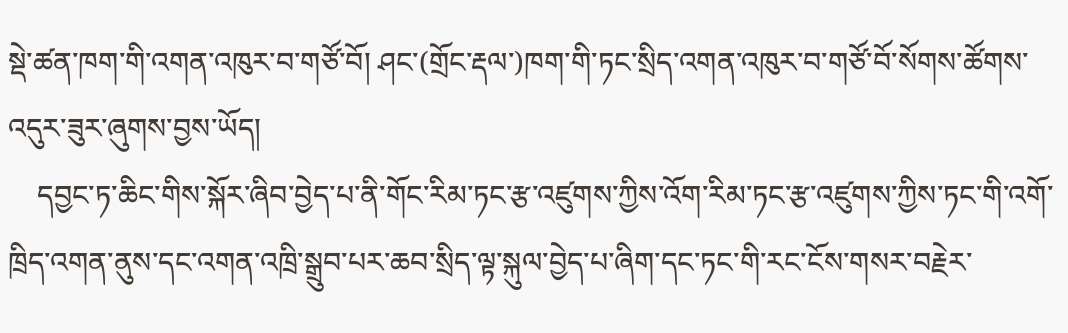སྡེ་ཚན་ཁག་གི་འགན་འཁུར་བ་གཙོ་བོ། ཤང་(གྲོང་རྡལ་)ཁག་གི་ཏང་སྲིད་འགན་འཁུར་བ་གཙོ་བོ་སོགས་ཚོགས་འདུར་ཟུར་ཞུགས་བྱས་ཡོད།
    དབྱང་ཏ་ཆིང་གིས་སྐོར་ཞིབ་བྱེད་པ་ནི་གོང་རིམ་ཏང་རྩ་འཛུགས་ཀྱིས་འོག་རིམ་ཏང་རྩ་འཛུགས་ཀྱིས་ཏང་གི་འགོ་ཁྲིད་འགན་ནུས་དང་འགན་འཁྲི་སྒྲུབ་པར་ཆབ་སྲིད་ལྟ་སྐུལ་བྱེད་པ་ཞིག་དང་ཏང་གི་རང་ངོས་གསར་བརྗེར་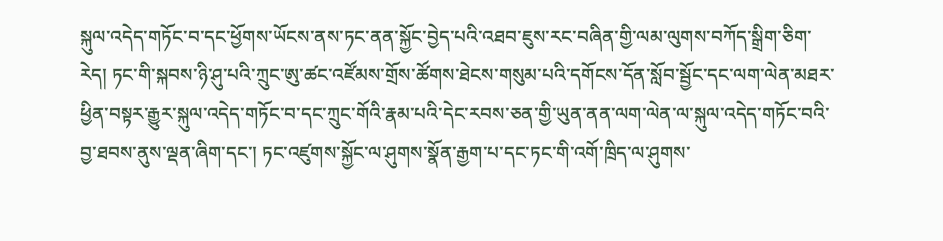སྐུལ་འདེད་གཏོང་བ་དང་ཕྱོགས་ཡོངས་ནས་ཏང་ནན་སྐྱོང་བྱེད་པའི་འཐབ་ཇུས་རང་བཞིན་གྱི་ལམ་ལུགས་བཀོད་སྒྲིག་ཅིག་རེད། ཏང་གི་སྐབས་ཉི་ཤུ་པའི་ཀྲུང་ཨུ་ཚང་འཛོམས་གྲོས་ཚོགས་ཐེངས་གསུམ་པའི་དགོངས་དོན་སློབ་སྦྱོང་དང་ལག་ལེན་མཐར་ཕྱིན་བསྟར་རྒྱུར་སྐུལ་འདེད་གཏོང་བ་དང་ཀྲུང་གོའི་རྣམ་པའི་དེང་རབས་ཅན་གྱི་ཡུན་ནན་ལག་ལེན་ལ་སྐུལ་འདེད་གཏོང་བའི་བྱ་ཐབས་ནུས་ལྡན་ཞིག་དང་། ཏང་འཛུགས་སྐྱོང་ལ་ཤུགས་སྣོན་རྒྱག་པ་དང་ཏང་གི་འགོ་ཁྲིད་ལ་ཤུགས་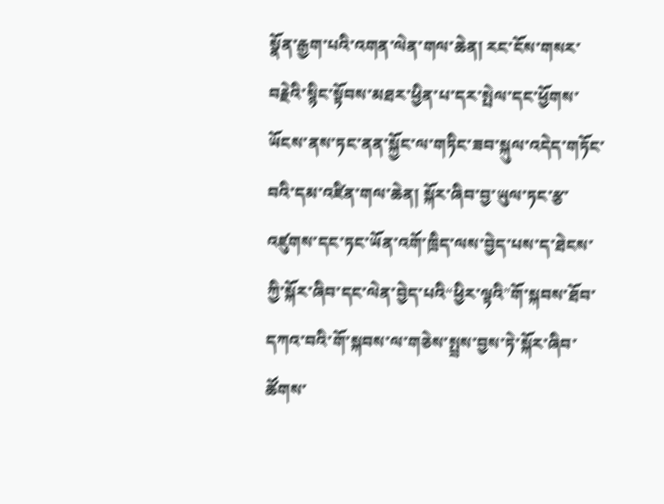སྣོན་རྒྱག་པའི་འགན་ལེན་གལ་ཆེན། རང་ངོས་གསར་བརྗེའི་སྙིང་སྟོབས་མཐར་ཕྱིན་པ་དར་སྤེལ་དང་ཕྱོགས་ཡོངས་ནས་ཏང་ནན་སྐྱོང་ལ་གཏིང་ཟབ་སྐུལ་འདེད་གཏོང་བའི་དམ་འཛིན་གལ་ཆེན། སྐོར་ཞིབ་བྱ་ཡུལ་ཏང་རྩ་འཛུགས་དང་ཏང་ཡོན་འགོ་ཁྲིད་ལས་བྱེད་པས་ད་ཐེངས་ཀྱི་སྐོར་ཞིབ་དང་ལེན་བྱེད་པའི“ཕྱིར་ལྟའི”གོ་སྐབས་ཐོབ་དཀའ་བའི་གོ་སྐབས་ལ་གཅེས་སྤྲས་བྱས་ཏེ་སྐོར་ཞིབ་ཚོགས་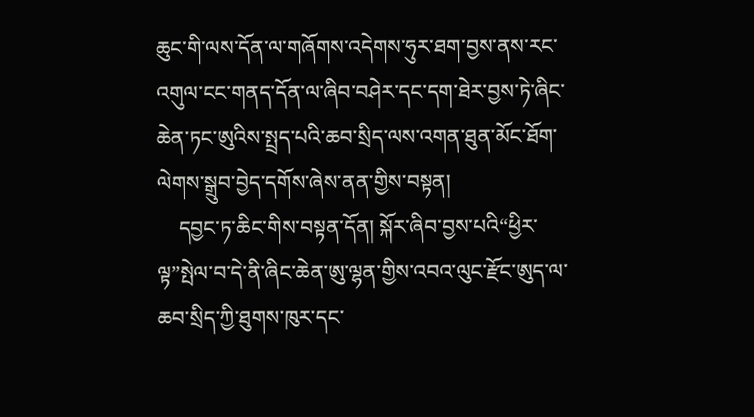ཆུང་གི་ལས་དོན་ལ་གཞོགས་འདེགས་ཧུར་ཐག་བྱས་ནས་རང་འགུལ་ངང་གནད་དོན་ལ་ཞིབ་བཤེར་དང་དག་ཐེར་བྱས་ཏེ་ཞིང་ཆེན་ཏང་ཨུའིས་སྤྲད་པའི་ཆབ་སྲིད་ལས་འགན་ཐུན་མོང་ཐོག་ལེགས་སྒྲུབ་བྱེད་དགོས་ཞེས་ནན་གྱིས་བསྟན།
    དབྱང་ཏ་ཆིང་གིས་བསྟན་དོན། སྐོར་ཞིབ་བྱས་པའི“ཕྱིར་ལྟ”སྤེལ་བ་དེ་ནི་ཞིང་ཆེན་ཨུ་ལྷན་གྱིས་འབའ་ལུང་རྫོང་ཨུད་ལ་ཆབ་སྲིད་ཀྱི་ཐུགས་ཁུར་དང་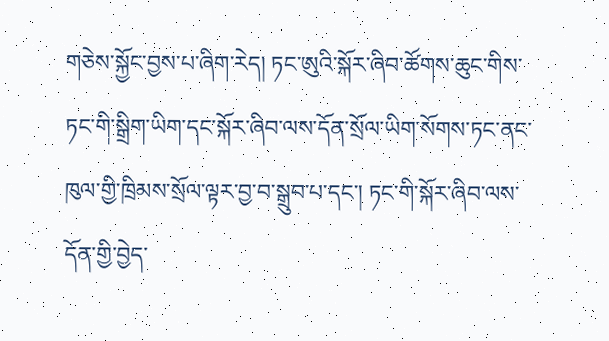གཅེས་སྐྱོང་བྱས་པ་ཞིག་རེད། ཏང་ཨུའི་སྐོར་ཞིབ་ཚོགས་ཆུང་གིས་ཏང་གི་སྒྲིག་ཡིག་དང་སྐོར་ཞིབ་ལས་དོན་སྲོལ་ཡིག་སོགས་ཏང་ནང་ཁུལ་གྱི་ཁྲིམས་སྲོལ་ལྟར་བྱ་བ་སྒྲུབ་པ་དང་། ཏང་གི་སྐོར་ཞིབ་ལས་དོན་གྱི་བྱེད་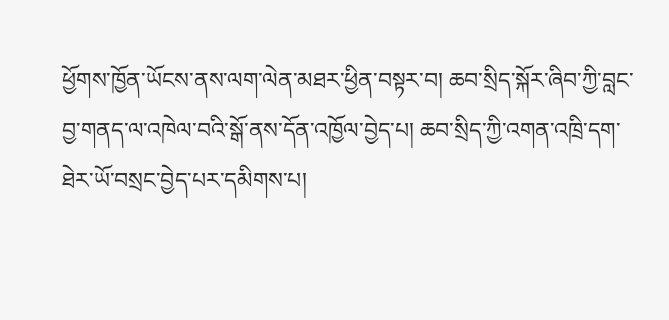ཕྱོགས་ཁྱོན་ཡོངས་ནས་ལག་ལེན་མཐར་ཕྱིན་བསྟར་བ། ཆབ་སྲིད་སྐོར་ཞིབ་ཀྱི་བླང་བྱ་གནད་ལ་འཁེལ་བའི་སྒོ་ནས་དོན་འཁྱོལ་བྱེད་པ། ཆབ་སྲིད་ཀྱི་འགན་འཁྲི་དག་ཐེར་ཡོ་བསྲང་བྱེད་པར་དམིགས་པ།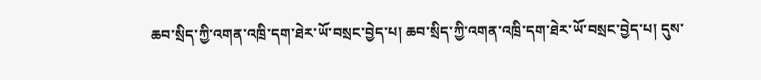ཆབ་སྲིད་ཀྱི་འགན་འཁྲི་དག་ཐེར་ཡོ་བསྲང་བྱེད་པ། ཆབ་སྲིད་ཀྱི་འགན་འཁྲི་དག་ཐེར་ཡོ་བསྲང་བྱེད་པ། དུས་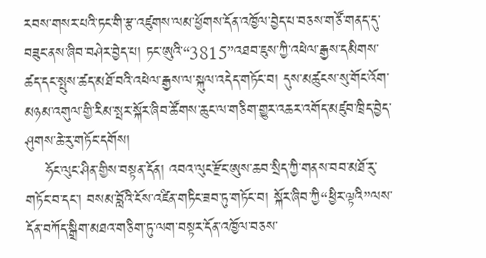རབས་གསར་པའི་ཏང་གི་རྩ་འཛུགས་ལམ་ཕྱོགས་དོན་འཁྱོལ་བྱེད་པ་བཅས་གཙོ་གནད་དུ་བཟུང་ནས་ཞིབ་བཤེར་བྱེད་པ། ཏང་ཨུའི་“3815”འཐབ་ཇུས་ཀྱི་འཕེལ་རྒྱས་དམིགས་ཚད་དང་སྤུས་ཚད་མཐོ་བའི་འཕེལ་རྒྱས་ལ་སྐུལ་འདེད་གཏོང་བ། དུས་མཚུངས་སུ་གོང་འོག་མཉམ་འགུལ་གྱི་རིམ་སྤར་སྐོར་ཞིབ་ཚོགས་ཆུང་ལ་གཅིག་གྱུར་འཆར་འགོད་མཛུབ་ཁྲིད་བྱེད་ཤུགས་ཆེ་རུ་གཏོང་དགོས།
    ཧོང་ལུང་ཤིན་གྱིས་བསྟན་དོན། འབའ་ལུང་རྫོང་ཨུས་ཆབ་སྲིད་ཀྱི་གནས་བབ་མཐོ་རུ་གཏོང་བ་དང་། བསམ་བློའི་ངོས་འཛིན་གཏིང་ཟབ་ཏུ་གཏོང་བ། སྐོར་ཞིབ་ཀྱི“ཕྱིར་ལྟའི”ལས་དོན་བཀོད་སྒྲིག་མཐའ་གཅིག་ཏུ་ལག་བསྟར་དོན་འཁྱོལ་བཅས་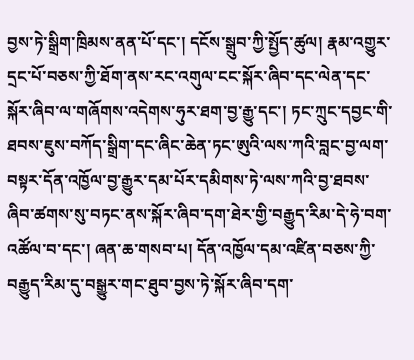བྱས་ཏེ་སྒྲིག་ཁྲིམས་ནན་པོ་དང་། དངོས་སྒྲུབ་ཀྱི་སྤྱོད་ཚུལ། རྣམ་འགྱུར་དྲང་པོ་བཅས་ཀྱི་ཐོག་ནས་རང་འགུལ་ངང་སྐོར་ཞིབ་དང་ལེན་དང་སྐོར་ཞིབ་ལ་གཞོགས་འདེགས་ཧུར་ཐག་བྱ་རྒྱུ་དང་། ཏང་ཀྲུང་དབྱང་གི་ཐབས་ཇུས་བཀོད་སྒྲིག་དང་ཞིང་ཆེན་ཏང་ཨུའི་ལས་ཀའི་བླང་བྱ་ལག་བསྟར་དོན་འཁྱོལ་བྱ་རྒྱུར་དམ་པོར་དམིགས་ཏེ་ལས་ཀའི་བྱ་ཐབས་ཞིབ་ཚགས་སུ་བཏང་ནས་སྐོར་ཞིབ་དག་ཐེར་གྱི་བརྒྱུད་རིམ་དེ་ཧེ་བག་འཚོལ་བ་དང་། ཞན་ཆ་གསབ་པ། དོན་འཁྱོལ་དམ་འཛིན་བཅས་ཀྱི་བརྒྱུད་རིམ་དུ་བསྒྱུར་གང་ཐུབ་བྱས་ཏེ་སྐོར་ཞིབ་དག་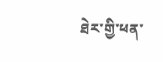ཐེར་གྱི་ཕན་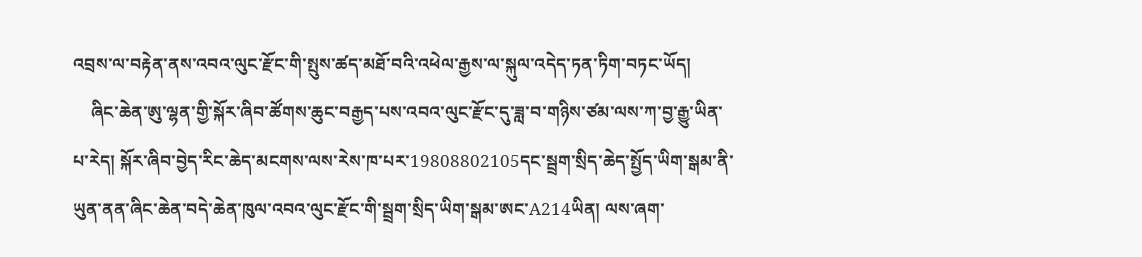འབྲས་ལ་བརྟེན་ནས་འབའ་ལུང་རྫོང་གི་སྤུས་ཚད་མཐོ་བའི་འཕེལ་རྒྱས་ལ་སྐུལ་འདེད་ཏན་ཏིག་བཏང་ཡོད།
    ཞིང་ཆེན་ཨུ་ལྷན་གྱི་སྐོར་ཞིབ་ཚོགས་ཆུང་བརྒྱད་པས་འབའ་ལུང་རྫོང་དུ་ཟླ་བ་གཉིས་ཙམ་ལས་ཀ་བྱ་རྒྱུ་ཡིན་པ་རེད། སྐོར་ཞིབ་བྱེད་རིང་ཆེད་མངགས་ལས་རེས་ཁ་པར་19808802105དང་སྦྲག་སྲིད་ཆེད་སྤྱོད་ཡིག་སྒམ་ནི་ཡུན་ནན་ཞིང་ཆེན་བདེ་ཆེན་ཁུལ་འབའ་ལུང་རྫོང་གི་སྦྲག་སྲིད་ཡིག་སྒམ་ཨང་A214ཡིན། ལས་ཞག་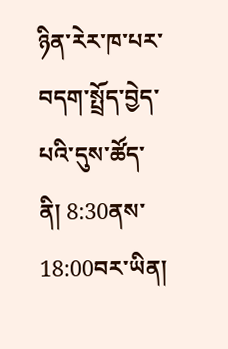ཉིན་རེར་ཁ་པར་བདག་སྤྲོད་བྱེད་པའི་དུས་ཚོད་ནི། 8:30ནས་18:00བར་ཡིན།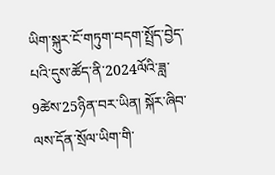ཡིག་སྐུར་ངོ་གཏུག་བདག་སྤྲོད་བྱེད་པའི་དུས་ཚོད་ནི་2024ལོའི་ཟླ་9ཚེས་25ཉིན་བར་ཡིན། སྐོར་ཞིབ་ལས་དོན་སྲོལ་ཡིག་གི་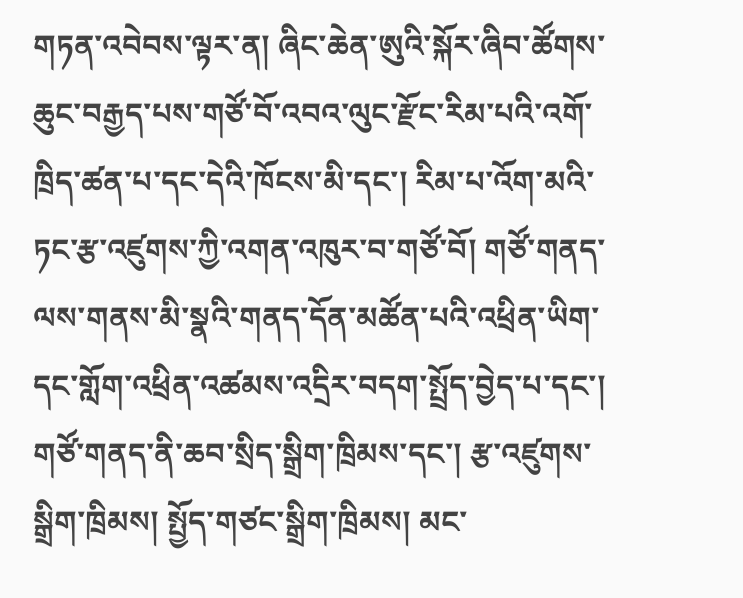གཏན་འབེབས་ལྟར་ན། ཞིང་ཆེན་ཨུའི་སྐོར་ཞིབ་ཚོགས་ཆུང་བརྒྱད་པས་གཙོ་བོ་འབའ་ལུང་རྫོང་རིམ་པའི་འགོ་ཁྲིད་ཚན་པ་དང་དེའི་ཁོངས་མི་དང་། རིམ་པ་འོག་མའི་ཏང་རྩ་འཛུགས་ཀྱི་འགན་འཁུར་བ་གཙོ་བོ། གཙོ་གནད་ལས་གནས་མི་སྣའི་གནད་དོན་མཚོན་པའི་འཕྲིན་ཡིག་དང་གློག་འཕྲིན་འཚམས་འདྲིར་བདག་སྤྲོད་བྱེད་པ་དང་། གཙོ་གནད་ནི་ཆབ་སྲིད་སྒྲིག་ཁྲིམས་དང་། རྩ་འཛུགས་སྒྲིག་ཁྲིམས། སྤྱོད་གཙང་སྒྲིག་ཁྲིམས། མང་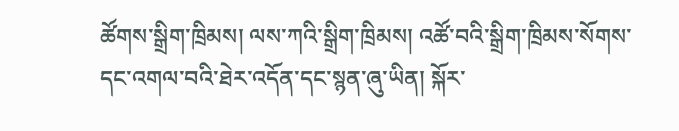ཚོགས་སྒྲིག་ཁྲིམས། ལས་ཀའི་སྒྲིག་ཁྲིམས། འཚོ་བའི་སྒྲིག་ཁྲིམས་སོགས་དང་འགལ་བའི་ཐེར་འདོན་དང་སྙན་ཞུ་ཡིན། སྐོར་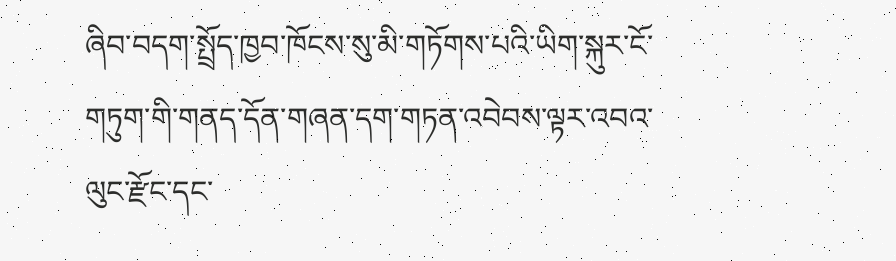ཞིབ་བདག་སྤྲོད་ཁྱབ་ཁོངས་སུ་མི་གཏོགས་པའི་ཡིག་སྐུར་ངོ་གཏུག་གི་གནད་དོན་གཞན་དག་གཏན་འབེབས་ལྟར་འབའ་ལུང་རྫོང་དང་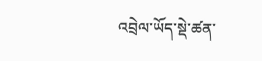འབྲེལ་ཡོད་སྡེ་ཚན་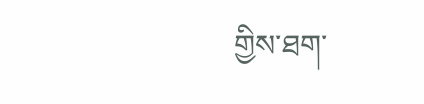གྱིས་ཐག་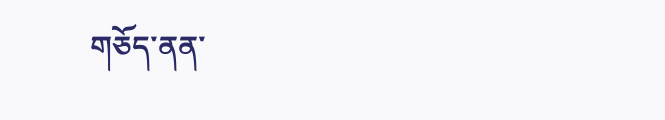གཅོད་ནན་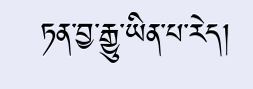ཏན་བྱ་རྒྱུ་ཡིན་པ་རེད།